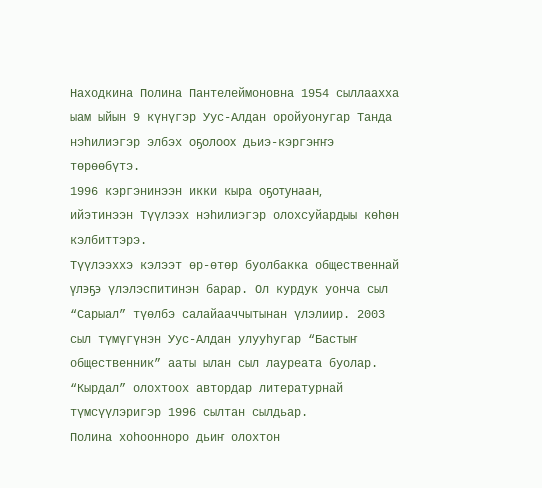Находкина Полина Пантелеймоновна 1954 сыллаахха ыам ыйын 9 күнүгэр Уус-Алдан оройуонугар Танда нэһилиэгэр элбэх оҕолоох дьиэ-кэргэҥҥэ төрөөбүтэ.
1996 кэргэнинээн икки кыра оҕотунаан,
ийэтинээн Түүлээх нэһилиэгэр олохсуйардыы көһөн кэлбиттэрэ.
Түүлээххэ кэлээт өр-өтөр буолбакка общественнай үлэҕэ үлэлэспитинэн барар. Ол курдук уонча сыл “Сарыал” түөлбэ салайааччытынан үлэлиир. 2003 сыл түмүгүнэн Уус-Алдан улууһугар “Бастыҥ общественник” ааты ылан сыл лауреата буолар.
“Кырдал” олохтоох автордар литературнай түмсүүлэригэр 1996 сылтан сылдьар.
Полина хоһоонноро дьиҥ олохтон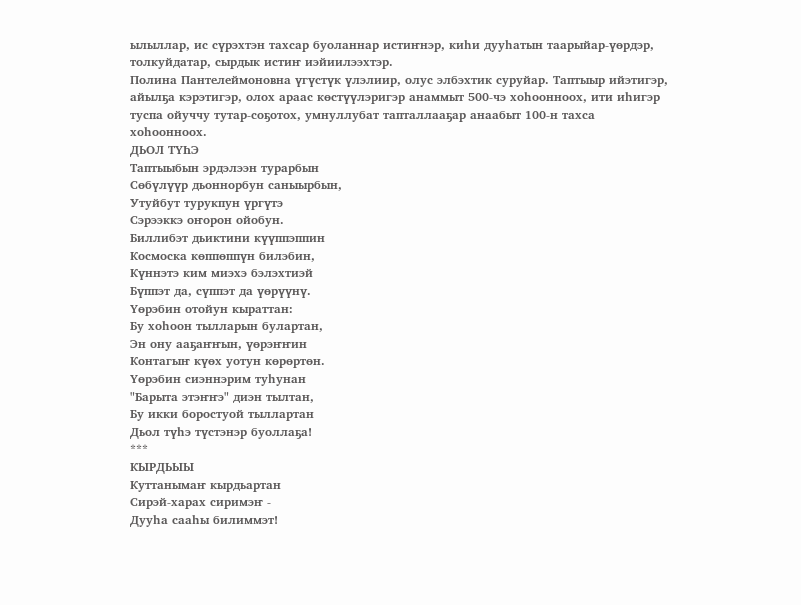ылыллар, ис сүрэхтэн тахсар буоланнар истиҥнэр, киһи дууһатын таарыйар-үөрдэр, толкуйдатар, сырдык истиҥ иэйиилээхтэр.
Полина Пантелеймоновна үгүстүк үлэлиир, олус элбэхтик суруйар. Таптыыр ийэтигэр, айылҕа кэрэтигэр, олох араас көстүүлэригэр анаммыт 500-чэ хоһоонноох, ити иһигэр туспа ойуччу тутар-соҕотох, умнуллубат тапталлааҕар анаабыт 100-н тахса хоһоонноох.
ДЬОЛ ТҮҺЭ
Таптыыбын эрдэлээн турарбын
Сөбүлүүр дьоннорбун саныырбын,
Утуйбут турукпун үргүтэ
Сэрээккэ оҥорон ойобун.
Биллибэт дьиктини күүппэппин
Космоска көппөппүн билэбин,
Күннэтэ ким миэхэ бэлэхтиэй
Бүппэт да, сүппэт да үөрүүнү.
Үөрэбин отойун кыраттан:
Бу хоһоон тылларын булартан,
Эн ону ааҕаҥҥын, үөрэҥҥин
Контагыҥ күөх уотун көрөртөн.
Үөрэбин сиэннэрим туһунан
"Барыта этэҥҥэ" диэн тылтан,
Бу икки боростуой тыллартан
Дьол түһэ түстэнэр буоллаҕа!
***
КЫРДЬЫЫ
Куттанымаҥ кырдьартан
Сирэй-харах сиримэҥ -
Дууһа сааһы билиммэт!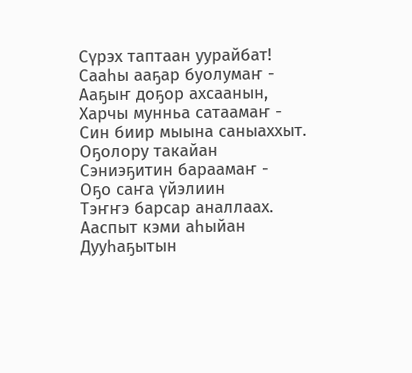Сүрэх таптаан уурайбат!
Сааһы ааҕар буолумаҥ -
Ааҕыҥ доҕор ахсаанын,
Харчы мунньа сатаамаҥ -
Син биир мыына саныаххыт.
Оҕолору такайан
Сэниэҕитин бараамаҥ -
Оҕо саҥа үйэлиин
Тэҥҥэ барсар аналлаах.
Ааспыт кэми аһыйан
Дууһаҕытын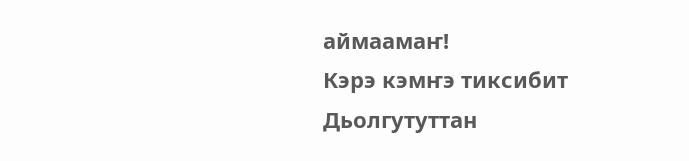аймаамаҥ!
Кэрэ кэмҥэ тиксибит
Дьолгутуттан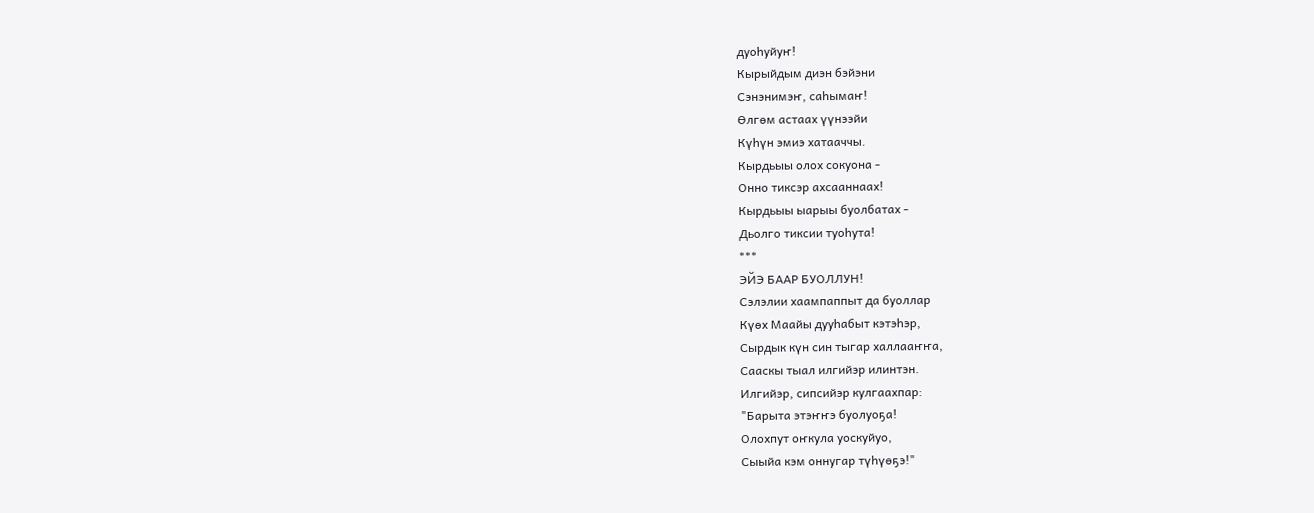дуоһуйуҥ!
Кырыйдым диэн бэйэни
Сэнэнимэҥ, саһымаҥ!
Өлгөм астаах үүнээйи
Күһүн эмиэ хатааччы.
Кырдьыы олох сокуона -
Онно тиксэр ахсааннаах!
Кырдьыы ыарыы буолбатах -
Дьолго тиксии туоһута!
***
ЭЙЭ БААР БУОЛЛУН!
Сэлэлии хаампаппыт да буоллар
Күөх Маайы дууһабыт кэтэһэр,
Сырдык күн син тыгар халлааҥҥа,
Сааскы тыал илгийэр илинтэн.
Илгийэр, сипсийэр кулгаахпар:
"Барыта этэҥҥэ буолуоҕа!
Олохпут оҥкула уоскуйуо,
Сыыйа кэм оннугар түһүөҕэ!"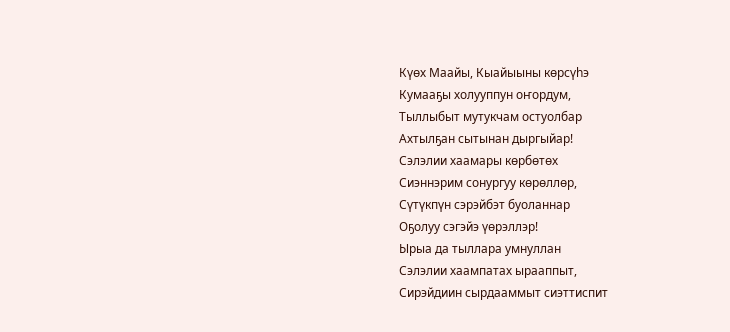Күөх Маайы, Кыайыыны көрсүһэ
Кумааҕы холууппун оҥордум,
Тыллыбыт мутукчам остуолбар
Ахтылҕан сытынан дыргыйар!
Сэлэлии хаамары көрбөтөх
Сиэннэрим сонургуу көрөллөр,
Сүтүкпүн сэрэйбэт буоланнар
Оҕолуу сэгэйэ үөрэллэр!
Ырыа да тыллара умнуллан
Сэлэлии хаампатах ырааппыт,
Сирэйдиин сырдааммыт сиэттиспит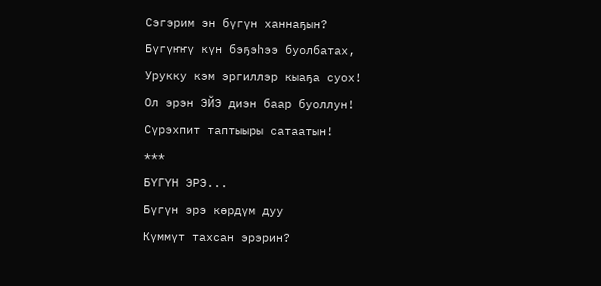Сэгэрим эн бүгүн ханнаҕын?
Бүгүҥҥү күн бэҕэһээ буолбатах,
Урукку кэм эргиллэр кыаҕа суох!
Ол эрэн ЭЙЭ диэн баар буоллун!
Сүрэхпит таптыыры сатаатын!
***
БҮГҮН ЭРЭ...
Бүгүн эрэ көрдүм дуу
Күммүт тахсан эрэрин?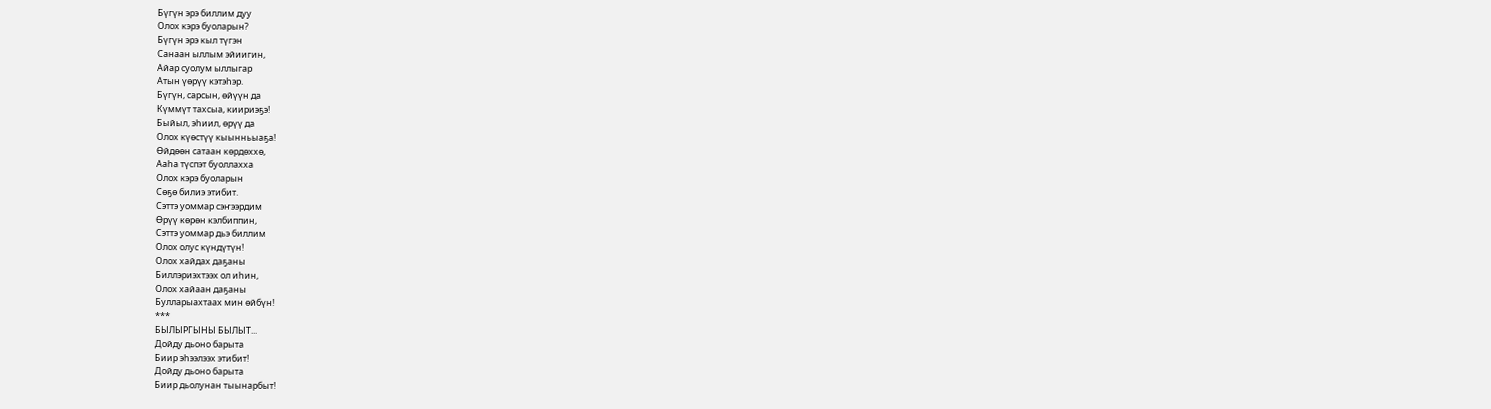Бүгүн эрэ биллим дуу
Олох кэрэ буоларын?
Бүгүн эрэ кыл түгэн
Санаан ыллым эйиигин,
Айар суолум ыллыгар
Атын үөрүү кэтэһэр.
Бүгүн, сарсын, өйүүн да
Күммүт тахсыа, киириэҕэ!
Быйыл, эһиил, өрүү да
Олох күөстүү кыынньыаҕа!
Өйдөөн сатаан көрдөххө,
Ааһа түспэт буоллахха
Олох кэрэ буоларын
Сөҕө билиэ этибит.
Сэттэ уоммар сэҥээрдим
Өрүү көрөн кэлбиппин,
Сэттэ уоммар дьэ биллим
Олох олус күндүтүн!
Олох хайдах даҕаны
Биллэриэхтээх ол иһин,
Олох хайаан даҕаны
Булларыахтаах мин өйбүн!
***
БЫЛЫРГЫНЫ БЫЛЫТ...
Дойду дьоно барыта
Биир эһээлээх этибит!
Дойду дьоно барыта
Биир дьолунан тыынарбыт!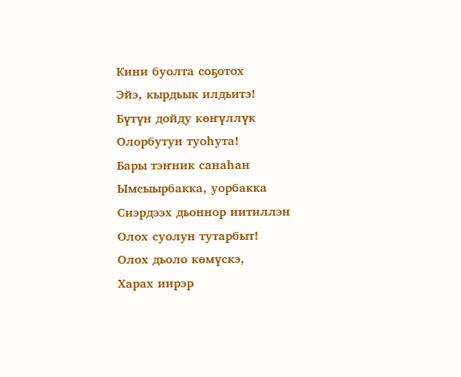Кини буолта соҕотох
Эйэ, кырдьык илдьитэ!
Бүтүн дойду көҥүллүк
Олорбутун туоһута!
Бары тэҥник санаһан
Ымсыырбакка, уорбакка
Сиэрдээх дьоннор иитиллэн
Олох суолун тутарбыт!
Олох дьоло көмүскэ,
Харах иирэр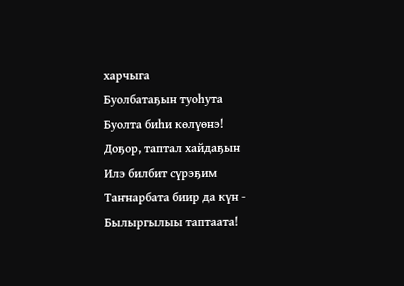харчыга
Буолбатаҕын туоһута
Буолта биһи көлүөнэ!
Доҕор, таптал хайдаҕын
Илэ билбит сүрэҕим
Таҥнарбата биир да күн -
Былыргылыы таптаата!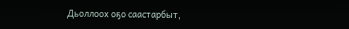Дьоллоох оҕо саастарбыт,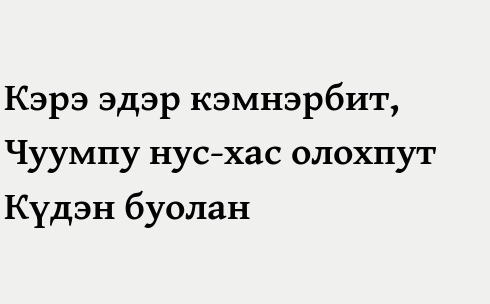Кэрэ эдэр кэмнэрбит,
Чуумпу нус-хас олохпут
Күдэн буолан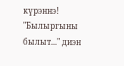күрэннэ!
"Былыргыны былыт..." диэн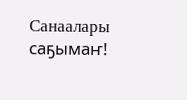Санаалары саҕымаҥ!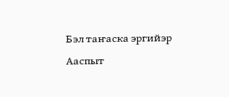Бэл таҥаска эргийэр
Ааспыт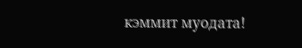кэммит муодата!